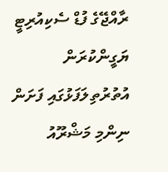ރާއްޖޭގެ ފުޑް ސެކިއުރިޓީ ޔަގީންކުރަން އުތުރުތިލަފަޅުގައި ފަށަން ނިންމި މަޝްރޫއު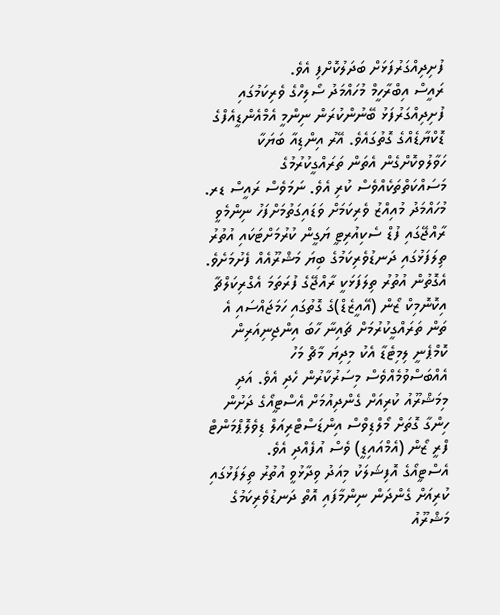ފުށިދިއްގަރުފަޅަށް ބަދަލުކޮށްފި އެވެ.
ރައީސް އިބްރާހީމް މުހައްމަދު ސޯލިހްގެ ވެރިކަމުގައި ފުށިދިއްގަރުފަޅު ބޭނުންކުރަން ނިންމީ އެމްއެންޑީއެފްގެ ޑޮކްޔާޑެއްގެ ގޮތުގައެވެ. އޭރު އިންޑިއާ ބަޔަކާ ހަވާލުވކޮށްގެން އެތަން ތަރައްގީކުރުމުގެ މަސައްކަތްތަކެއްވެސް ކުރި އެވެ. ނަމަވެސް ރައީސް ޑރ. މުހައްމަދު މުއިއްޒު ވެރިކަމަށް ވަޑައިގަތުމަށްފަހު ނިންމެވީ ރާއްޖޭގައި ފުޑް ސެކިއުރިޓީ ޔަގީން ކުރުމަށްޓަކައި އުތުރު ތިލަފަޅުގައި ދަނޑުވެރިކަމުގެ ބިޔަ މަޝްރޫއެއް ފެށުމަށެވެ.
އެގޮތުން އުތުރު ތިލަފަޅަކީ ރާއްޖޭގެ ފުރަތަމަ އެގްރިކަލްޗާ އިކޮނޮމިކް ޒޯން (އޭއީޒެޑް)ގެ ގޮތުގައި ހަމަޖައްސައި އެ ތަން ތަރައްގީކުރުމަށް ޗައިނާ ހާބަ އިންޖިނިއަރިން ކޮމްޕެނީ ލިމިޓެޑާ އެކު މިދިޔަ މާޗް މަހު އެއްބަސްވުމެއްވެސް މިސަރުކާރުން ހެދި އެވެ. އަދި މިމަޝްރޫއު ކުރިއަށް ގެންދިއުމަށް އެސްޓީއޯގެ ދަށުން ހިންގާ ގޮތަށް މޯލްޑިވްސް އިންޑަސްޓްރިއަލް ޑިވެލޮޕްމަންޓް ފްރީ ޒޯން (އެމްއައިޑީ) ވެސް އުފެއްދި އެވެ.
އެސްޓީއޯގެ އޮފިޝަލަކު މިއަދު ވިދާޅުވީ އުތުރު ތިލަފަޅުގައި ކުރިއަށް ގެންދަން ނިންމާފައި އޮތް ދަނޑުވެރިކަމުގެ މަޝްރޫއު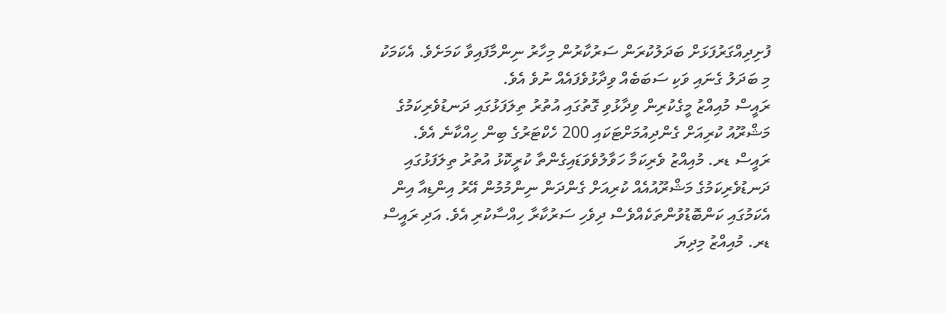ފުށިދިއްގަރުފަޅަށް ބަދަލުކުރަން ސަރުކާރުން މިހާރު ނިންމާފައިވާ ކަމަށެވެ. އެކަމަކު މި ބަދަލު ގެނައި ވަކި ސަބަބެއް ވިދާޅުވެފައެއް ނުވެ އެވެ.
ރައީސް މުއިއްޒު މީގެކުރިން ވިދާޅުވި ގޮތުގައި އުތުރު ތިލަފަޅުގައި ދަނޑުވެރިކަމުގެ މަޝްރޫއު ކުރިއަށް ގެންދިއުމަށްޓަކައި 200 ހެކްޓަރުގެ ބިން ހިއްކާނެ އެވެ.
ރައީސް ޑރ. މުއިއްޒު ވެރިކަމާ ހަވާލުވެވަޑައިގެންތާ ކުރީކޮޅު އުތުރު ތިލަފަޅުގައި ދަނޑުވެރިކަމުގެ މަޝްރޫއުއެއް ކުރިއަށް ގެންދަން ނިންމުމުން އޭރު އިންޑިއާ އިން އެކަމުގައި ކަންބޮޑުވުންތަކެއްވެސް ދިވެހި ސަރުކާރާ ހިއްސާކުރި އެވެ. އަދި ރައީސް ޑރ. މުއިއްޒު މިދިޔަ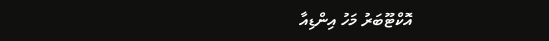އޮކްޓޫބަރު މަހު އިންޑިއާ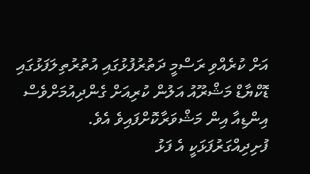އަށް ކުރެއްވި ރަސްމީ ދަތުރުފުޅުގައި އުތުރުތިލަފަޅުގައި ޑޮކްޔާޑް މަޝްރޫއު އަލުން ކުރިއަށް ގެންދިއުމަށްވެސް އިންޑިއާ އިން މަޝްވަރާކޮށްފައިވެ އެވެ.
ފުށިދިއްގަރުފަޅަކީ އެ ފަޅު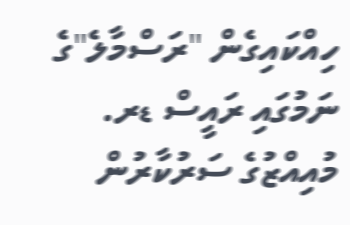ހިއްކައިގެން "ރަސްމާލެ"ގެ ނަމުގައި ރައީސް ޑރ. މުއިއްޒުގެ ސަރުކާރުން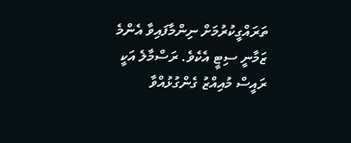ތަރައްގީކުރުމަށް ނިންމާފައިވާ އެންމެ ޒަމާނީ ސިޓީ އެކެވެ. ރަސްމާލެ އަކީ ރައީސް މުއިއްޒު ގެންގުޅުއްވާ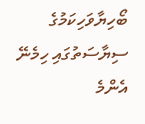ބޯހިޔާވަހިކަމުގެ ސިޔާސަތުގައި ހިމެނޭ އެންމެ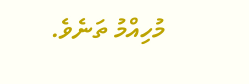މުހިއްމު ތަނެވެ.